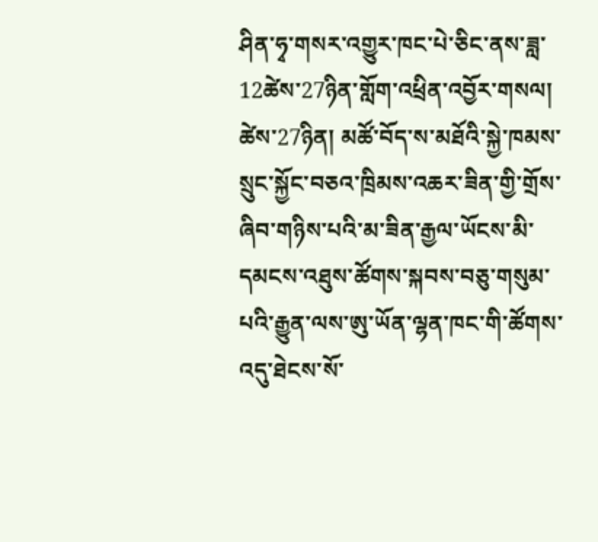ཤིན་ཧྭ་གསར་འགྱུར་ཁང་པེ་ཅིང་ནས་ཟླ་12ཚེས་27ཉིན་གློག་འཕྲིན་འབྱོར་གསལ། ཚེས་27ཉིན། མཚོ་བོད་ས་མཐོའི་སྐྱེ་ཁམས་སྲུང་སྐྱོང་བཅའ་ཁྲིམས་འཆར་ཟིན་གྱི་གྲོས་ཞིབ་གཉིས་པའི་མ་ཟིན་རྒྱལ་ཡོངས་མི་དམངས་འཐུས་ཚོགས་སྐབས་བཅུ་གསུམ་པའི་རྒྱུན་ལས་ཨུ་ཡོན་ལྷན་ཁང་གི་ཚོགས་འདུ་ཐེངས་སོ་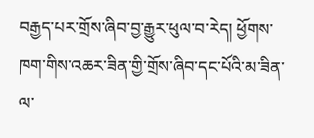བརྒྱད་པར་གྲོས་ཞིབ་བྱ་རྒྱུར་ཕུལ་བ་རེད། ཕྱོགས་ཁག་གིས་འཆར་ཟིན་གྱི་གྲོས་ཞིབ་དང་པོའི་མ་ཟིན་ལ་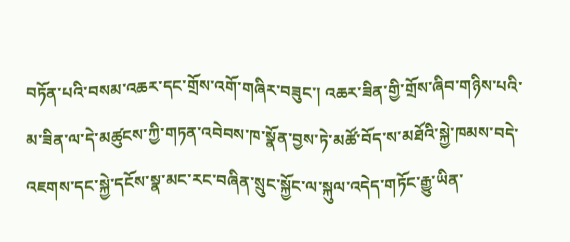བཏོན་པའི་བསམ་འཆར་དང་གྲོས་འགོ་གཞིར་བཟུང་། འཆར་ཟིན་གྱི་གྲོས་ཞིབ་གཉིས་པའི་མ་ཟིན་ལ་དེ་མཚུངས་ཀྱི་གཏན་འབེབས་ཁ་སྣོན་བྱས་ཏེ་མཚོ་བོད་ས་མཐོའི་སྐྱེ་ཁམས་བདེ་འཇགས་དང་སྐྱེ་དངོས་སྣ་མང་རང་བཞིན་སྲུང་སྐྱོང་ལ་སྐུལ་འདེད་གཏོང་རྒྱུ་ཡིན་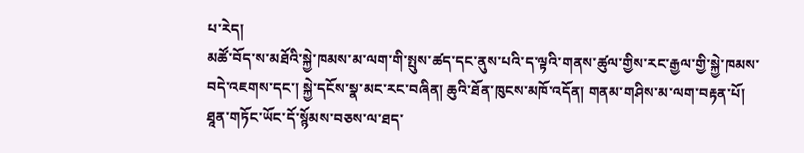པ་རེད།
མཚོ་བོད་ས་མཐོའི་སྐྱེ་ཁམས་མ་ལག་གི་སྤུས་ཚད་དང་ནུས་པའི་ད་ལྟའི་གནས་ཚུལ་གྱིས་རང་རྒྱལ་གྱི་སྐྱེ་ཁམས་བདེ་འཇགས་དང་། སྐྱེ་དངོས་སྣ་མང་རང་བཞིན། ཆུའི་ཐོན་ཁུངས་མཁོ་འདོན། གནམ་གཤིས་མ་ལག་བརྟན་པོ། ཐཱན་གཏོང་ཡོང་དོ་སྙོམས་བཅས་ལ་ཐད་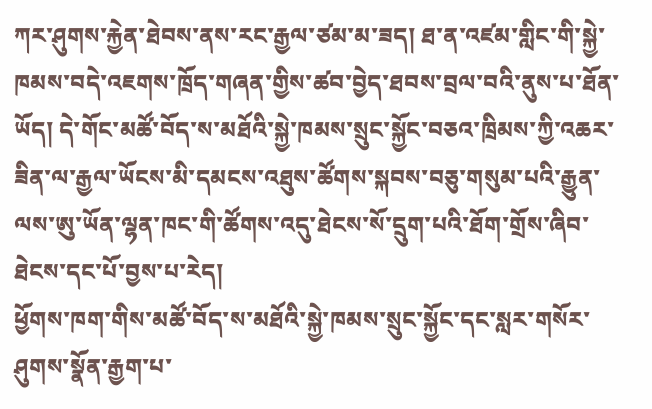ཀར་ཤུགས་རྐྱེན་ཐེབས་ནས་རང་རྒྱལ་ཙམ་མ་ཟད། ཐ་ན་འཛམ་གླིང་གི་སྐྱེ་ཁམས་བདེ་འཇགས་ཁྲོད་གཞན་གྱིས་ཚབ་བྱེད་ཐབས་བྲལ་བའི་ནུས་པ་ཐོན་ཡོད། དེ་གོང་མཚོ་བོད་ས་མཐོའི་སྐྱེ་ཁམས་སྲུང་སྐྱོང་བཅའ་ཁྲིམས་ཀྱི་འཆར་ཟིན་ལ་རྒྱལ་ཡོངས་མི་དམངས་འཐུས་ཚོགས་སྐབས་བཅུ་གསུམ་པའི་རྒྱུན་ལས་ཨུ་ཡོན་ལྷན་ཁང་གི་ཚོགས་འདུ་ཐེངས་སོ་དྲུག་པའི་ཐོག་གྲོས་ཞིབ་ཐེངས་དང་པོ་བྱས་པ་རེད།
ཕྱོགས་ཁག་གིས་མཚོ་བོད་ས་མཐོའི་སྐྱེ་ཁམས་སྲུང་སྐྱོང་དང་སླར་གསོར་ཤུགས་སྣོན་རྒྱག་པ་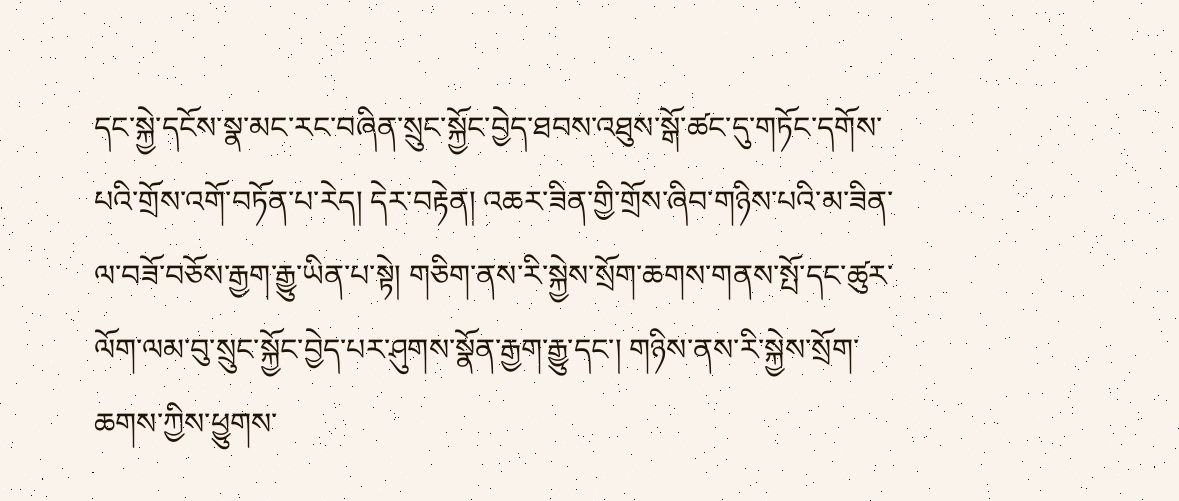དང་སྐྱེ་དངོས་སྣ་མང་རང་བཞིན་སྲུང་སྐྱོང་བྱེད་ཐབས་འཐུས་སྒོ་ཚང་དུ་གཏོང་དགོས་པའི་གྲོས་འགོ་བཏོན་པ་རེད། དེར་བརྟེན། འཆར་ཟིན་གྱི་གྲོས་ཞིབ་གཉིས་པའི་མ་ཟིན་ལ་བཟོ་བཅོས་རྒྱག་རྒྱུ་ཡིན་པ་སྟེ། གཅིག་ནས་རི་སྐྱེས་སྲོག་ཆགས་གནས་སྤོ་དང་ཚུར་ལོག་ལམ་བུ་སྲུང་སྐྱོང་བྱེད་པར་ཤུགས་སྣོན་རྒྱག་རྒྱུ་དང་། གཉིས་ནས་རི་སྐྱེས་སྲོག་ཆགས་ཀྱིས་ཕྱུགས་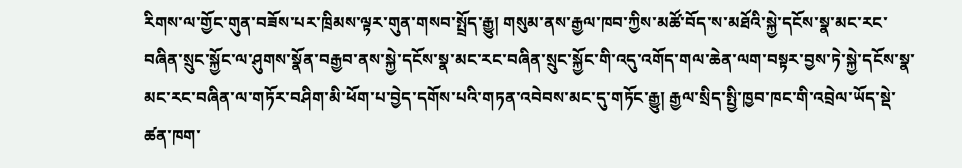རིགས་ལ་གྱོང་གུན་བཟོས་པར་ཁྲིམས་ལྟར་གུན་གསབ་སྤྲོད་རྒྱུ། གསུམ་ནས་རྒྱལ་ཁབ་ཀྱིས་མཚོ་བོད་ས་མཐོའི་སྐྱེ་དངོས་སྣ་མང་རང་བཞིན་སྲུང་སྐྱོང་ལ་ཤུགས་སྣོན་བརྒྱབ་ནས་སྐྱེ་དངོས་སྣ་མང་རང་བཞིན་སྲུང་སྐྱོང་གི་འདུ་འགོད་གལ་ཆེན་ལག་བསྟར་བྱས་ཏེ་སྐྱེ་དངོས་སྣ་མང་རང་བཞིན་ལ་གཏོར་བཤིག་མི་ཕོག་པ་བྱེད་དགོས་པའི་གཏན་འབེབས་མང་དུ་གཏོང་རྒྱུ། རྒྱལ་སྲིད་སྤྱི་ཁྱབ་ཁང་གི་འབྲེལ་ཡོད་སྡེ་ཚན་ཁག་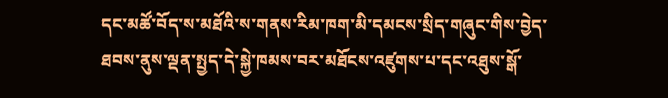དང་མཚོ་བོད་ས་མཐོའི་ས་གནས་རིམ་ཁག་མི་དམངས་སྲིད་གཞུང་གིས་བྱེད་ཐབས་ནུས་ལྡན་སྤྱད་དེ་སྐྱེ་ཁམས་བར་མཐོངས་འཛུགས་པ་དང་འཐུས་སྒོ་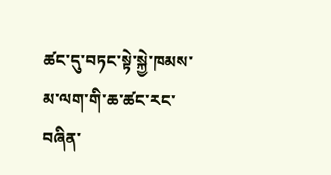ཚང་དུ་བཏང་སྟེ་སྐྱེ་ཁམས་མ་ལག་གི་ཆ་ཚང་རང་བཞིན་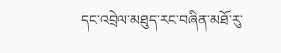དང་འབྲེལ་མཐུད་རང་བཞིན་མཐོ་རུ་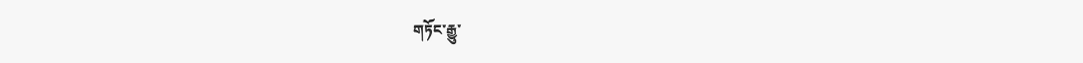གཏོང་རྒྱུ་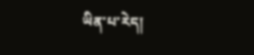ཡིན་པ་རེད།